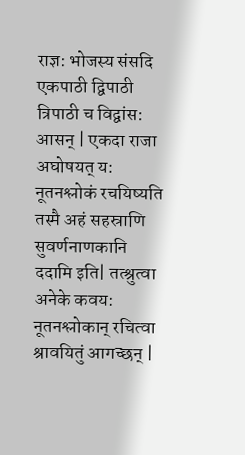राज्ञ: भोजस्य संसदि एकपाठी द्विपाठी त्रिपाठी च विद्वांस: आसन् | एकदा राजा अघोषयत् य: नूतनश्लोकं रचयिष्यति तस्मै अहं सहस्राणि सुवर्णनाणकानि ददामि इति| तत्श्रुत्वा अनेके कवय: नूतनश्लोकान् रचित्वा श्रावयितुं आगच्छन् |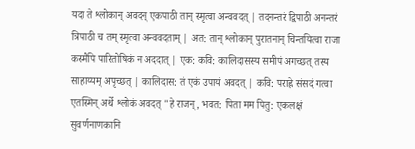यदा ते श्लोकान् अवदन् एकपाठी तान् स्मृत्वा अन्ववदत् | तदनन्तरं द्विपाठी अनन्तरं त्रिपाठी च तम् स्मृत्वा अन्ववदताम् | अत: तान् श्लोकान् पुरातनान् चिन्तयित्वा राजा कस्मैपि पारितोषिकं न अददात् | एक: कवि: कालिदासस्य समीपं अगच्छत् तस्य साहाय्यम् अपृच्छत् | कालिदास: तं एकं उपायं अवदत् | कवि: पराह्ने संसदं गत्वा एतस्मिन् अर्थे श्लोकं अवदत् "हे राजन्, भवत: पिता मम पितु: एकलक्षं सुवर्णनाणकानि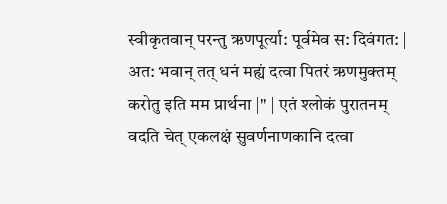स्वीकृतवान् परन्तु ऋणपूर्त्या: पूर्वमेव स: दिवंगत: | अत: भवान् तत् धनं मह्यं दत्वा पितरं ऋणमुक्तम् करोतु इति मम प्रार्थना |" | एतं श्लोकं पुरातनम् वदति चेत् एकलक्षं सुवर्णनाणकानि दत्वा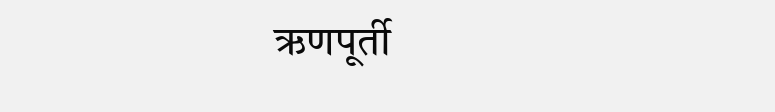ऋणपूर्ती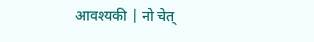आवश्यकी | नो चेत्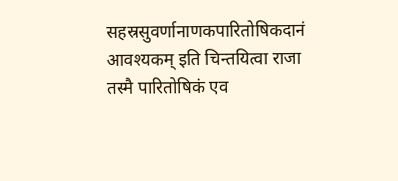सहस्रसुवर्णानाणकपारितोषिकदानं आवश्यकम् इति चिन्तयित्वा राजा तस्मै पारितोषिकं एव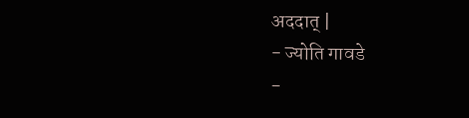अददात् |
- ज्योति गावडे
-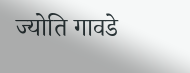ज्योति गावडे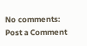No comments:
Post a Comment